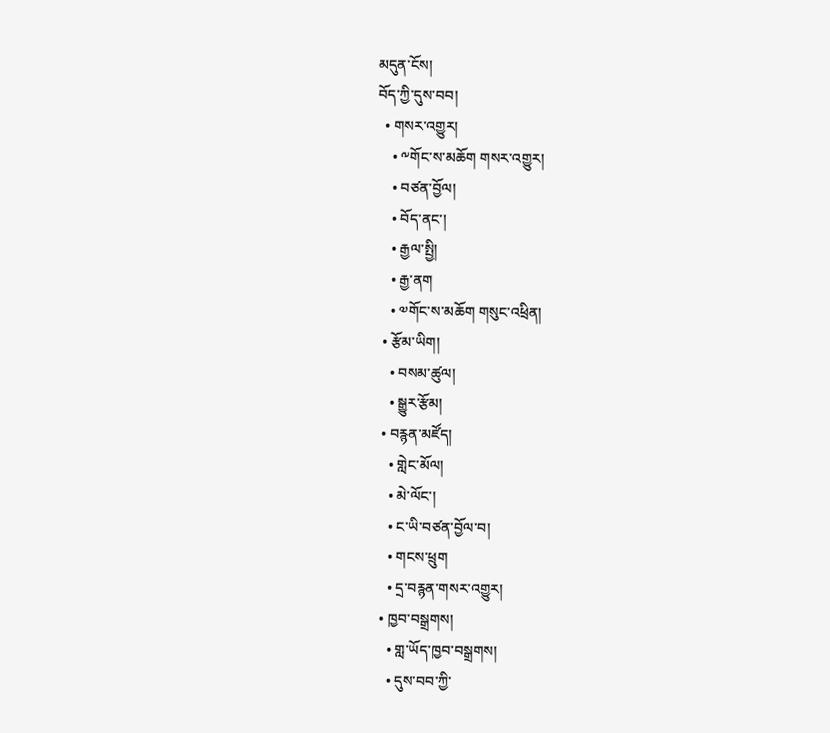མདུན་ངོས།
བོད་ཀྱི་དུས་བབ།
  • གསར་འགྱུར།
    • ༸གོང་ས་མཆོག གསར་འགྱུར།
    • བཙན་བྱོལ།
    • བོད་ནང་།
    • རྒྱལ་སྤྱི།
    • རྒྱ་ནག
    • ༧གོང་ས་མཆོག གསུང་འཕྲིན།
  • རྩོམ་ཡིག།
    • བསམ་ཚུལ།
    • སྒྱུར་རྩོམ།
  • བརྙན་མཛོད།
    • གླེང་མོལ།
    • མེ་ལོང་།
    • ང་ཡི་བཙན་བྱོལ་བ།
    • གངས་ཕྲུག
    • དྲ་བརྙན་གསར་འགྱུར།
  • ཁྱབ་བསྒྲགས།
    • གླ་ཡོད་ཁྱབ་བསྒྲགས།
    • དུས་བབ་ཀྱི་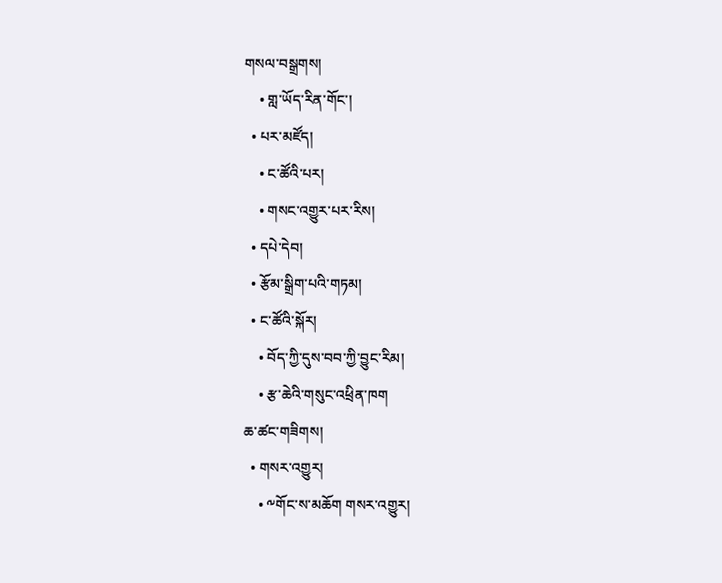གསལ་བསྒྲགས།
    • གླ་ཡོད་རིན་གོང་།
  • པར་མཛོད།
    • ང་ཚོའི་པར།
    • གསང་འགྱུར་པར་རིས།
  • དཔེ་དེབ།
  • རྩོམ་སྒྲིག་པའི་གཏམ།
  • ང་ཚོའི་སྐོར།
    • བོད་ཀྱི་དུས་བབ་ཀྱི་བྱུང་རིམ།
    • རྩ་ཆེའི་གསུང་འཕྲིན་ཁག
ཆ་ཚང་གཟིགས།
  • གསར་འགྱུར།
    • ༸གོང་ས་མཆོག གསར་འགྱུར།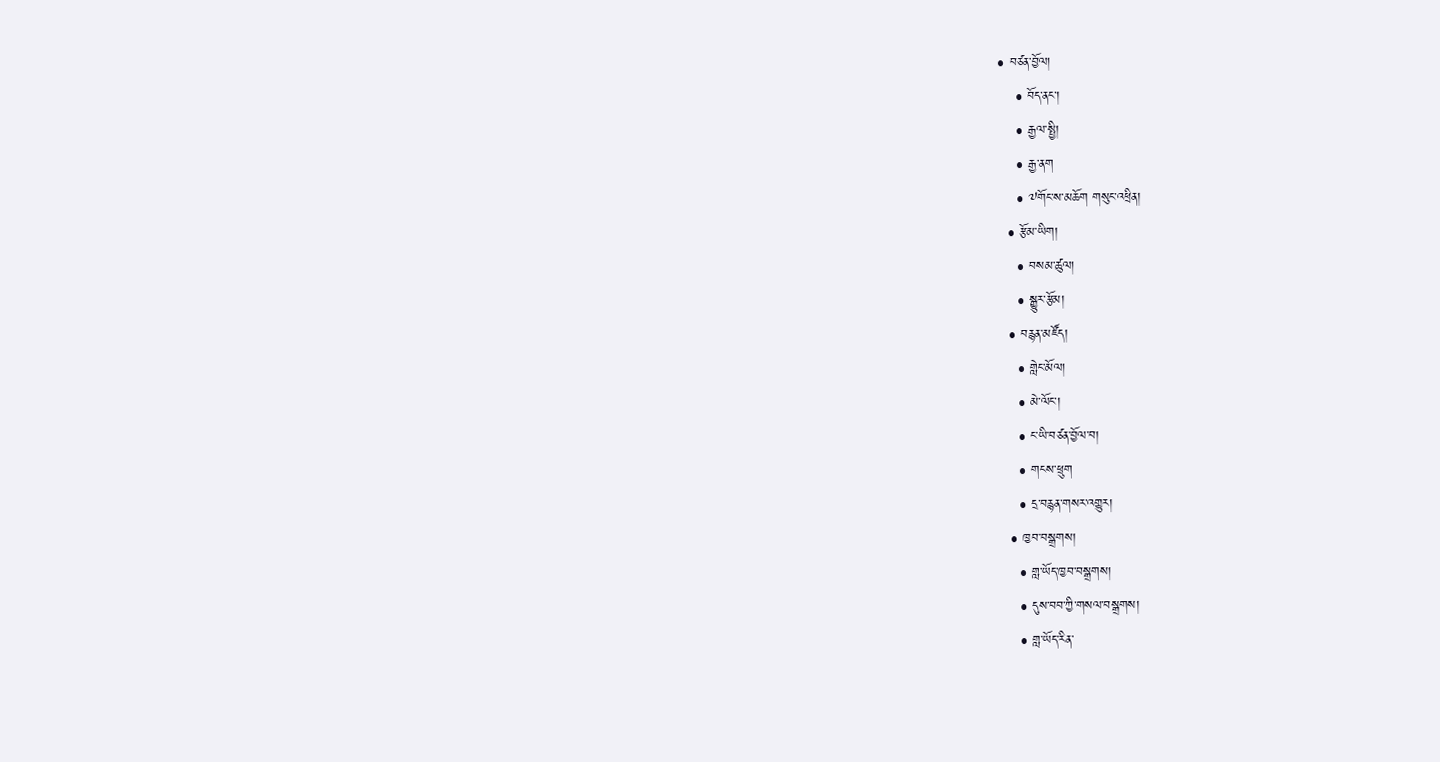• བཙན་བྱོལ།
    • བོད་ནང་།
    • རྒྱལ་སྤྱི།
    • རྒྱ་ནག
    • ༧གོང་ས་མཆོག གསུང་འཕྲིན།
  • རྩོམ་ཡིག།
    • བསམ་ཚུལ།
    • སྒྱུར་རྩོམ།
  • བརྙན་མཛོད།
    • གླེང་མོལ།
    • མེ་ལོང་།
    • ང་ཡི་བཙན་བྱོལ་བ།
    • གངས་ཕྲུག
    • དྲ་བརྙན་གསར་འགྱུར།
  • ཁྱབ་བསྒྲགས།
    • གླ་ཡོད་ཁྱབ་བསྒྲགས།
    • དུས་བབ་ཀྱི་གསལ་བསྒྲགས།
    • གླ་ཡོད་རིན་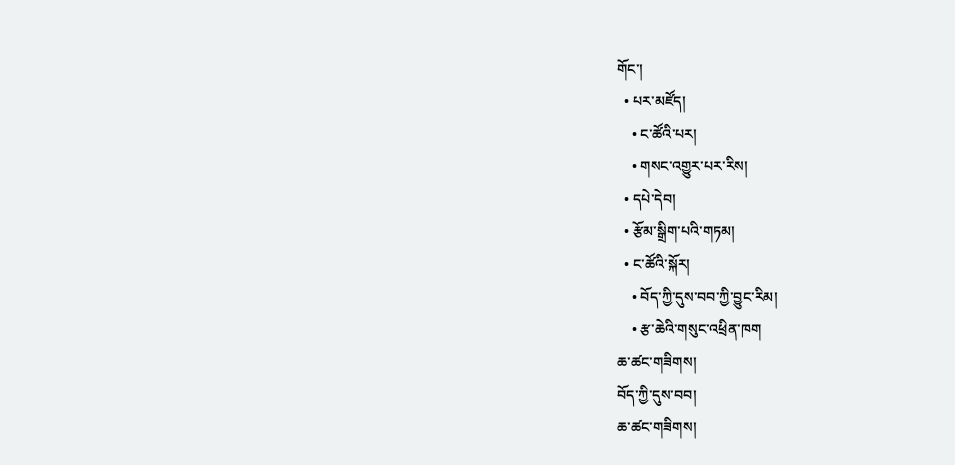གོང་།
  • པར་མཛོད།
    • ང་ཚོའི་པར།
    • གསང་འགྱུར་པར་རིས།
  • དཔེ་དེབ།
  • རྩོམ་སྒྲིག་པའི་གཏམ།
  • ང་ཚོའི་སྐོར།
    • བོད་ཀྱི་དུས་བབ་ཀྱི་བྱུང་རིམ།
    • རྩ་ཆེའི་གསུང་འཕྲིན་ཁག
ཆ་ཚང་གཟིགས།
བོད་ཀྱི་དུས་བབ།
ཆ་ཚང་གཟིགས།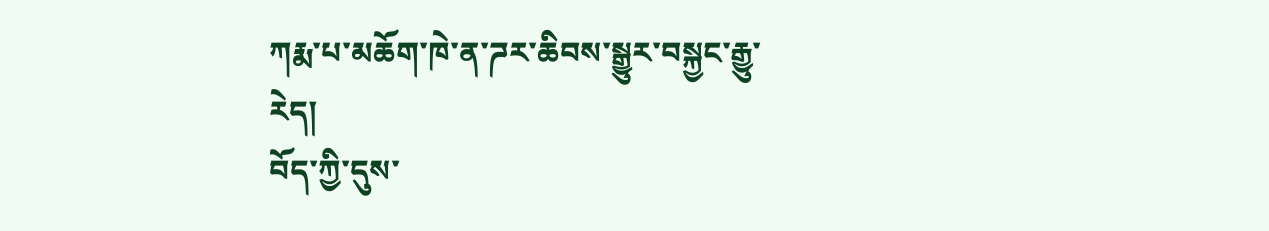ཀརྨ་པ་མཆོག་ཁེ་ན་ཌར་ཆིབས་སྒྱུར་བསྐྱང་རྒྱུ་རེད།
བོད་ཀྱི་དུས་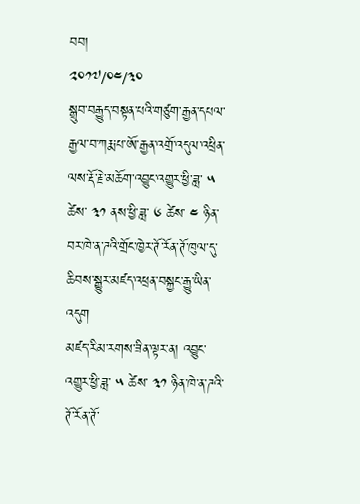བབ།
༢༠༡༧/༠༤/༣༠
སྒྲུབ་བརྒྱུད་བསྟན་པའི་གཙུག་རྒྱན་དཔལ་རྒྱལ་བ་ཀརྨ་པ་ཨོ་རྒྱན་འགྲོ་འདུལ་འཕྲིན་ལས་རྡོ་རྗེ་མཆོག་འབྱུང་འགྱུར་ཕྱི་ཟླ་ ༥ ཚེས་ ༣༡ ནས་ཕྱི་ཟླ་ ༦ ཚེས་ ༤ ཉིན་བར་ཁེ་ན་ཌའི་གྲོང་ཁྱེར་ཊོ་རོན་ཊོ་ཁུལ་དུ་ཆིབས་སྒྱུར་མཛད་འཕྲན་བསྐྱང་རྒྱུ་ཡིན་འདུག
མཛད་རིམ་རགས་ཟིན་ལྟར་ན། འབྱུང་འགྱུར་ཕྱི་ཟླ་ ༥ ཚེས་ ༣༡ ཉིན་ཁེ་ན་ཌའི་ཊོ་རོན་ཊོ་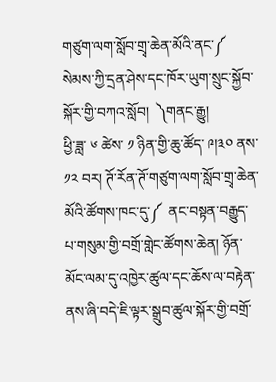གཙུག་ལག་སློབ་གྲྭ་ཆེན་མོའི་ནང་༼   སེམས་ཀྱི་དྲན་ཤེས་དང་ཁོར་ཡུག་སྲུང་སྐྱོབ་སྐོར་གྱི་བཀའ་སློབ།  ༽གནང་རྒྱུ།
ཕྱི་ཟླ་ ༦ ཚེས་ ༡ ཉིན་གྱི་ཆུ་ཚོད་ ༩།༣༠ ནས་ ༡༢ བར། ཊོ་རོན་ཊོ་གཙུག་ལག་སློབ་གྲྭ་ཆེན་མོའི་ཚོགས་ཁང་དུ་༼  ནང་བསྟན་བརྒྱུད་པ་གསུམ་གྱི་བགྲོ་གླེང་ཚོགས་ཆེན། ཉོན་མོང་ལམ་དུ་འཁྱེར་ཚུལ་དང་ཆོས་ལ་བརྟེན་ནས་ཞི་བདེ་ཇི་ལྟར་སྒྲུབ་ཚུལ་སྐོར་གྱི་བགྲོ་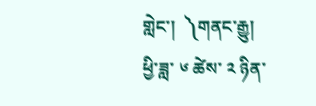གླེང་།  ༽གནང་རྒྱུ།
ཕྱི་ཟླ་ ༦ ཚེས་ ༢ ཉིན་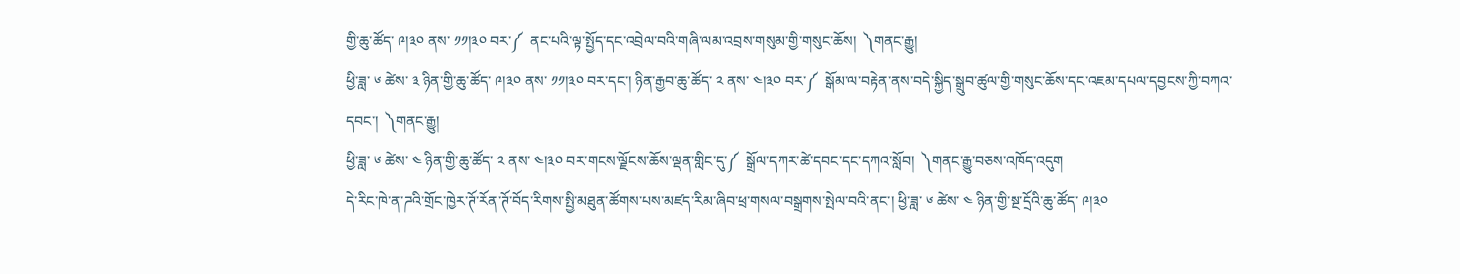གྱི་ཆུ་ཚོད་ ༩།༣༠ ནས་ ༡༡།༣༠ བར་༼  ནང་པའི་ལྟ་སྤྱོད་དང་འབྲེལ་བའི་གཞི་ལམ་འབྲས་གསུམ་གྱི་གསུང་ཆོས།  ༽གནང་རྒྱུ།
ཕྱི་ཟླ་ ༦ ཚེས་ ༣ ཉིན་གྱི་ཆུ་ཚོད་ ༩།༣༠ ནས་ ༡༡།༣༠ བར་དང་། ཉིན་རྒྱབ་ཆུ་ཚོད་ ༢ ནས་ ༤།༣༠ བར་༼  སྒོམ་ལ་བརྟེན་ནས་བདེ་སྐྱིད་སྒྲུབ་ཚུལ་གྱི་གསུང་ཆོས་དང་འཇམ་དཔལ་དབྱངས་ཀྱི་བཀའ་དབང་།  ༽གནང་རྒྱུ།
ཕྱི་ཟླ་ ༦ ཚེས་ ༤ ཉིན་གྱི་ཆུ་ཚོད་ ༢ ནས་ ༤།༣༠ བར་གངས་ལྗོངས་ཆོས་ལྡན་གླིང་དུ་༼  སྒྲོལ་དཀར་ཚེ་དབང་དང་དཀའ་སློབ།  ༽གནང་རྒྱུ་བཅས་འཁོད་འདུག
དེ་རིང་ཁེ་ན་ཌའི་གྲོང་ཁྱེར་ཊོ་རོན་ཊོ་བོད་རིགས་སྤྱི་མཐུན་ཚོགས་པས་མཛད་རིམ་ཞིབ་ཕྲ་གསལ་བསྒྲགས་སྤེལ་བའི་ནང་། ཕྱི་ཟླ་ ༦ ཚེས་ ༤ ཉིན་གྱི་སྔ་དྲོའི་ཆུ་ཚོད་ ༩།༣༠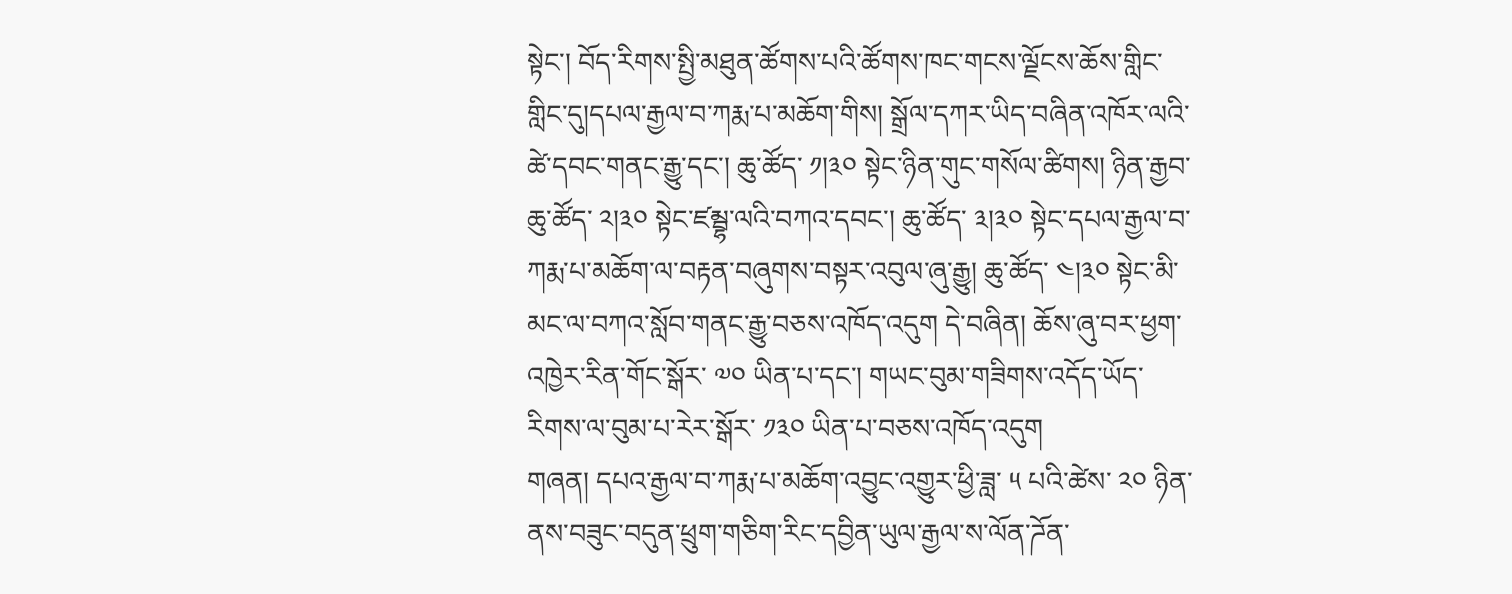སྟེང་། བོད་རིགས་སྤྱི་མཐུན་ཚོགས་པའི་ཚོགས་ཁང་གངས་ལྗོངས་ཆོས་གླིང་གླིང་དུ།དཔལ་རྒྱལ་བ་ཀརྨ་པ་མཆོག་གིས། སྒྲོལ་དཀར་ཡིད་བཞིན་འཁོར་ལའི་ཚེ་དབང་གནང་རྒྱུ་དང་། ཆུ་ཚོད་ ༡།༣༠ སྟེང་ཉིན་གུང་གསོལ་ཚིགས། ཉིན་རྒྱབ་ཆུ་ཚོད་ ༢།༣༠ སྟེང་ཛམྦྷ་ལའི་བཀའ་དབང་། ཆུ་ཚོད་ ༣།༣༠ སྟེང་དཔལ་རྒྱལ་བ་ཀརྨ་པ་མཆོག་ལ་བརྟན་བཞུགས་བསྟར་འབུལ་ཞུ་རྒྱུ། ཆུ་ཚོད་ ༤།༣༠ སྟེང་མི་མང་ལ་བཀའ་སློབ་གནང་རྒྱུ་བཅས་འཁོད་འདུག དེ་བཞིན། ཆོས་ཞུ་བར་ཕྱག་འཁྱེར་རིན་གོང་སྒོར་ ༧༠ ཡིན་པ་དང་། གཡང་བུམ་གཟིགས་འདོད་ཡོད་རིགས་ལ་བུམ་པ་རེར་སྒོར་ ༡༣༠ ཡིན་པ་བཅས་འཁོད་འདུག
གཞན། དཔའ་རྒྱལ་བ་ཀརྨ་པ་མཆོག་འབྱུང་འགྱུར་ཕྱི་ཟླ་ ༥ པའི་ཚེས་ ༢༠ ཉིན་ནས་བཟུང་བདུན་ཕྲུག་གཅིག་རིང་དབྱིན་ཡུལ་རྒྱལ་ས་ལོན་ཌོན་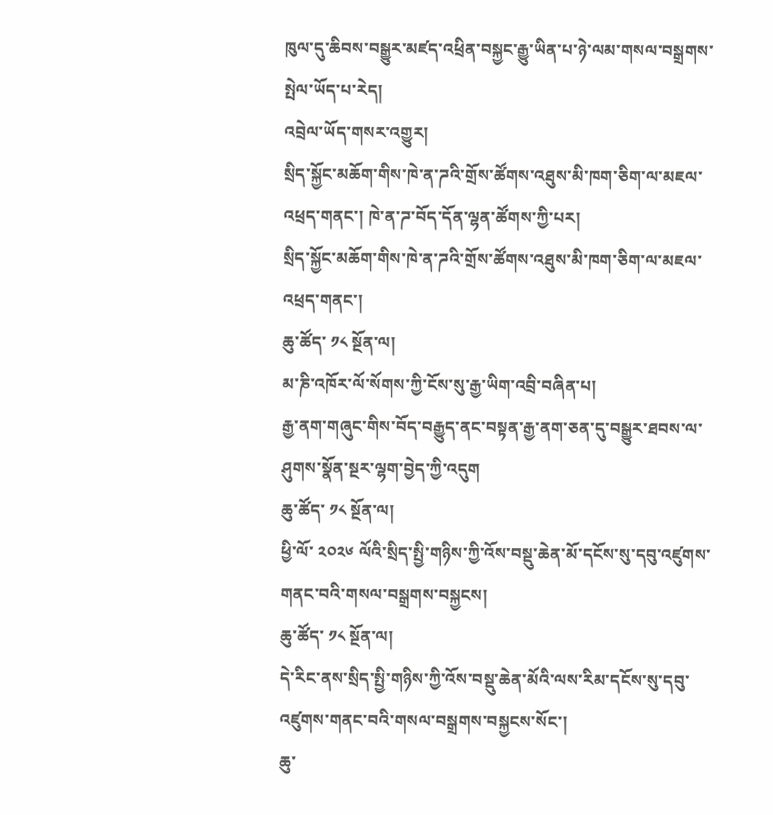ཁུལ་དུ་ཆིབས་བསྒྱུར་མཛད་འཕྲིན་བསྐྱང་རྒྱུ་ཡིན་པ་ཉེ་ལམ་གསལ་བསྒྲགས་སྤེལ་ཡོད་པ་རེད།
འབྲེལ་ཡོད་གསར་འགྱུར།
སྲིད་སྐྱོང་མཆོག་གིས་ཁེ་ན་ཌའི་གྲོས་ཚོགས་འཐུས་མི་ཁག་ཅིག་ལ་མཇལ་འཕྲད་གནང་། ཁེ་ན་ཌ་བོད་དོན་ལྷན་ཚོགས་ཀྱི་པར།
སྲིད་སྐྱོང་མཆོག་གིས་ཁེ་ན་ཌའི་གྲོས་ཚོགས་འཐུས་མི་ཁག་ཅིག་ལ་མཇལ་འཕྲད་གནང་།
ཆུ་ཚོད་ ༡༨ སྔོན་ལ།
མ་ཎི་འཁོར་ལོ་སོགས་ཀྱི་ངོས་སུ་རྒྱ་ཡིག་འབྲི་བཞིན་པ།
རྒྱ་ནག་གཞུང་གིས་བོད་བརྒྱུད་ནང་བསྟན་རྒྱ་ནག་ཅན་དུ་བསྒྱུར་ཐབས་ལ་ཤུགས་སྣོན་སྔར་ལྷག་བྱེད་ཀྱི་འདུག
ཆུ་ཚོད་ ༡༨ སྔོན་ལ།
ཕྱི་ལོ་ ༢༠༢༦ ལོའི་སྲིད་སྤྱི་གཉིས་ཀྱི་འོས་བསྡུ་ཆེན་མོ་དངོས་སུ་དབུ་འཛུགས་གནང་བའི་གསལ་བསྒྲགས་བསྐྱངས།
ཆུ་ཚོད་ ༡༨ སྔོན་ལ།
དེ་རིང་ནས་སྲིད་སྤྱི་གཉིས་ཀྱི་འོས་བསྡུ་ཆེན་མོའི་ལས་རིམ་དངོས་སུ་དབུ་འཛུགས་གནང་བའི་གསལ་བསྒྲགས་བསྐྱངས་སོང་།
ཆུ་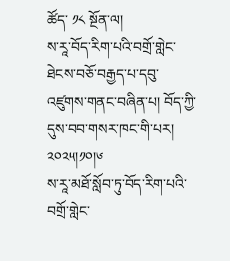ཚོད་ ༡༨ སྔོན་ལ།
ས་རཱ་བོད་རིག་པའི་བགྲོ་གླེང་ཐེངས་བཅོ་བརྒྱད་པ་དབུ་འཛུགས་གནང་བཞིན་པ། བོད་ཀྱི་དུས་བབ་གསར་ཁང་གི་པར། ༢༠༢༥།༡༠།༦
ས་རཱ་མཐོ་སློབ་ཏུ་བོད་རིག་པའི་བགྲོ་གླེང་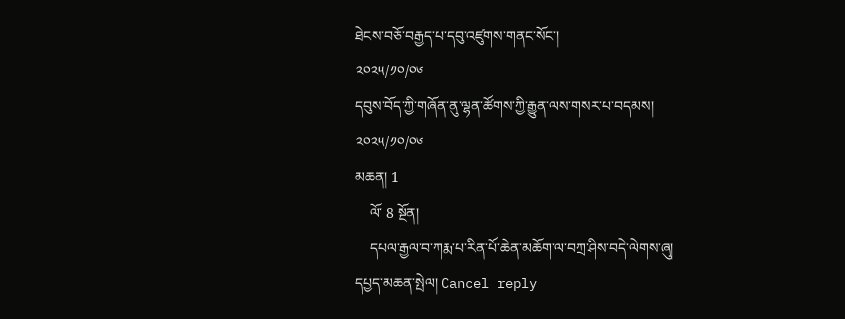ཐེངས་བཅོ་བརྒྱད་པ་དབུ་འཛུགས་གནང་སོང་།
༢༠༢༥/༡༠/༠༦
དབུས་བོད་ཀྱི་གཞོན་ནུ་ལྷན་ཚོགས་ཀྱི་རྒྱུན་ལས་གསར་པ་བདམས།
༢༠༢༥/༡༠/༠༦
མཆན། 1
    ལོ་ 8 སྔོན།
    དཔལ་རྒྱལ་བ་ཀརྨ་པ་རིན་པོ་ཆེན་མཆོག་ལ་བཀྲ་ཤིས་བདེ་ལེགས་ཞུ།
དཔྱད་མཆན་སྤེལ། Cancel reply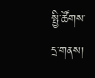སྤྱི་ཚོགས་དྲ་གནས།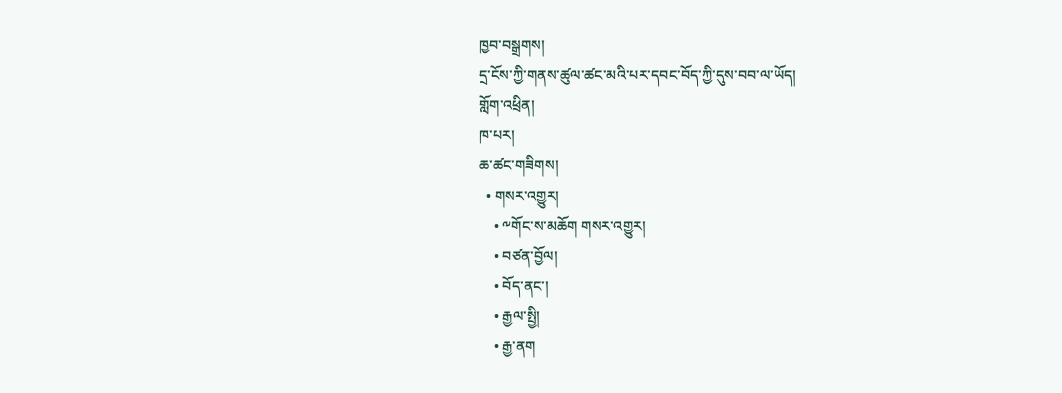ཁྱབ་བསྒྲགས།
དྲ་ངོས་ཀྱི་གནས་ཚུལ་ཚང་མའི་པར་དབང་བོད་ཀྱི་དུས་བབ་ལ་ཡོད།
གློག་འཕྲིན།
ཁ་པར།
ཆ་ཚང་གཟིགས།
  • གསར་འགྱུར།
    • ༸གོང་ས་མཆོག གསར་འགྱུར།
    • བཙན་བྱོལ།
    • བོད་ནང་།
    • རྒྱལ་སྤྱི།
    • རྒྱ་ནག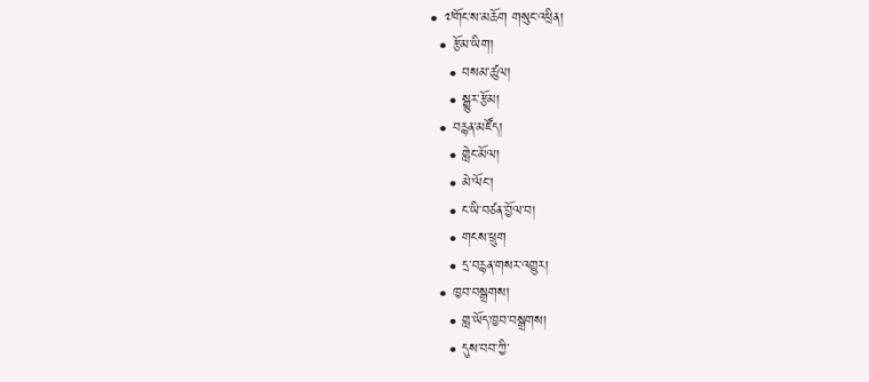• ༧གོང་ས་མཆོག གསུང་འཕྲིན།
  • རྩོམ་ཡིག།
    • བསམ་ཚུལ།
    • སྒྱུར་རྩོམ།
  • བརྙན་མཛོད།
    • གླེང་མོལ།
    • མེ་ལོང་།
    • ང་ཡི་བཙན་བྱོལ་བ།
    • གངས་ཕྲུག
    • དྲ་བརྙན་གསར་འགྱུར།
  • ཁྱབ་བསྒྲགས།
    • གླ་ཡོད་ཁྱབ་བསྒྲགས།
    • དུས་བབ་ཀྱི་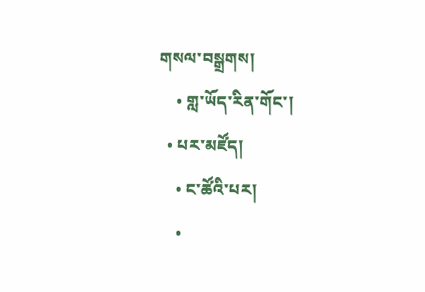གསལ་བསྒྲགས།
    • གླ་ཡོད་རིན་གོང་།
  • པར་མཛོད།
    • ང་ཚོའི་པར།
    •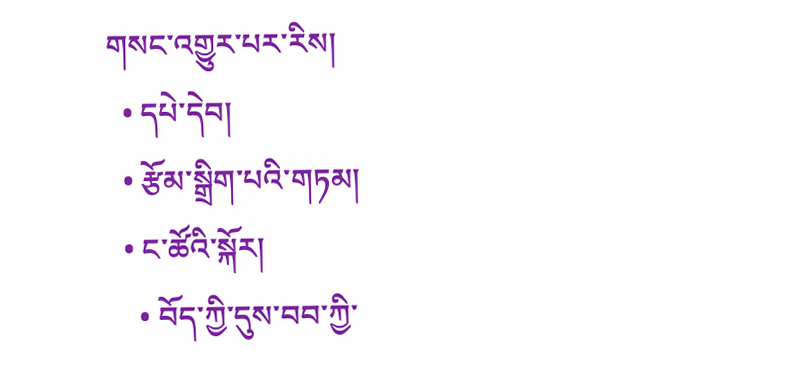གསང་འགྱུར་པར་རིས།
  • དཔེ་དེབ།
  • རྩོམ་སྒྲིག་པའི་གཏམ།
  • ང་ཚོའི་སྐོར།
    • བོད་ཀྱི་དུས་བབ་ཀྱི་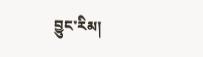བྱུང་རིམ།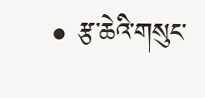• རྩ་ཆེའི་གསུང་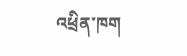འཕྲིན་ཁག